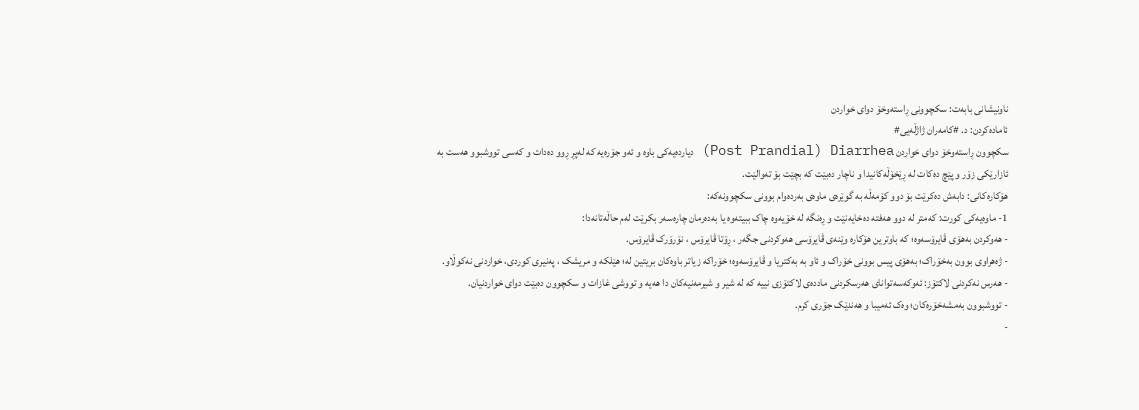ناونیشانی بابەت: سکچوونی ڕاستەوخۆ دوای خواردن
ئامادەکردن: د. #کامەران ژاژڵەیی#
سکچوون ڕاستەوخۆ دوای خواردن Post Prandial) Diarrhea) دیاردەیەکی باوە و ئەو جۆرەیە کە لەپڕ ڕوو دەدات و کەسی تووشبوو هەست بە ئازارێکی زۆر و پێچ دەکات لە ڕێخۆڵەکانیدا و ناچار دەبێت کە بچێت بۆ تەوالێت.
هۆکارەکانی: دابەش دەکرێت بۆ دوو کۆمەڵە بە گوێرەی ماوەی بەردەوام بوونی سکچوونەکە:
1- ماوەیەکی کورت: کەمتر لە دوو هەفتە دەخایەنێت و ڕەنگە لە خۆیەوە چاک ببیتەوە یا بەدەرمان چارەسەر بکرێت لەم حاڵەتانەدا:
- هەوکردن بەهۆی ڤایرۆسەوە؛ کە باوترین هۆکارە وێنەی ڤایرۆسی هەوکردنی جگەر ، ڕۆتا ڤایرۆس ، نۆرۆرک ڤایرۆس.
- ژەهراوی بوون بەخۆراک؛ بەهۆی پیس بوونی خۆراک و ئاو بە بەکتریا و ڤایرۆسەوە؛ خۆراکە زیاتر باوەکان بریتین لە؛ هێلکە و مریشک ، پەنیری کوردی، خواردنی نەکوڵاو.
- هەرس نەکردنی لاکتۆز: ئەوکەسەتوانای هەرسکردنی ماددەی لاکتۆزی نییە کە لە شیر و شیرمەنیەکان دا هەیە و تووشی غازات و سکچوون دەبێت دوای خواردنیان.
- تووشبوون بەمشەخۆرەکان؛ وەک ئەمیبا و هەندێک جۆری کرم.
-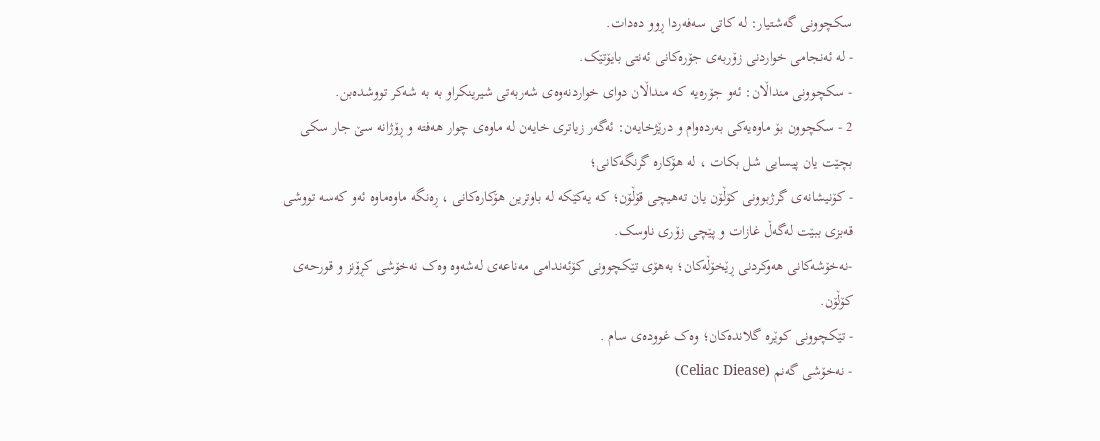سکچوونی گەشتیار: لە کاتی سەفەردا ڕوو دەدات.
- لە ئەنجامی خواردنی زۆربەی جۆرەکانی ئەنتی بایۆتێک.
- سکچوونی منداڵان: ئەو جۆرەیە کە منداڵان دوای خواردنەوەی شەربەتی شیرینکراو بە بە شەکر تووشدەبن.
2 - سکچوون بۆ ماوەیەکی بەردەوام و درێژخایەن: ئەگەر زیاتری خایەن لە ماوەی چوار هەفتە و ڕۆژانە سێ جار سکی بچێت یان پیسایی شل بکات ، لە هۆکارە گرنگەکانی؛
- کۆنیشانەی گرژبوونی کۆڵۆن یان تەهیچی قۆڵۆن؛ کە یەکێکە لە باوترین هۆکارەکانی ، ڕەنگە ماوەماوە ئەو کەسە تووشی قەبزی ببێت لەگەڵ غازات و پێچی زۆری ناوسک.
-نەخۆشەکانی هەوکردنی ڕێخۆڵەکان؛ بەهۆی تێکچوونی کۆئەندامی مەناعەی لەشەوە وەک نەخۆشی کڕۆنز و قورحەی کۆڵۆن.
- تێکچوونی کوێرە گلاندەکان؛ وەک غوودەی سام .
- نەخۆشی گەنم (Celiac Diease)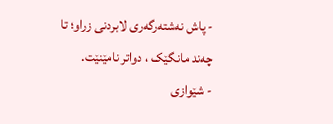- پاش نەشتەرگەری لابردنی زراو؛ تا چەند مانگێک ، دواتر نامێنێت.
- شێوازی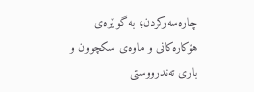چارەسەرکردن؛ بە گوێرەی هۆکارەکانی و ماوەی سکچوون و باری تەندرووستی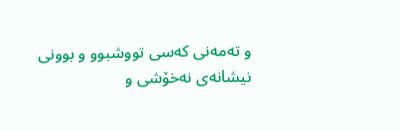و تەمەنی کەسی تووشبوو و بوونی نیشانەی نەخۆشی و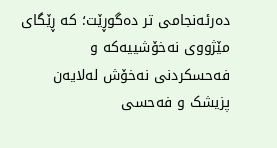دەرئەنجامی تر دەگوڕێت؛ کە ڕێگای مێژووی نەخۆشییەکە و فەحسکردنی نەخۆش لەلایەن پزیشک و فەحسی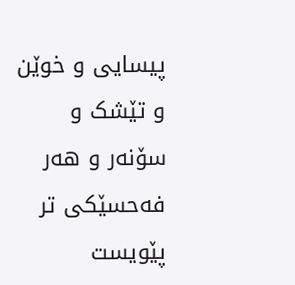پیسایی و خوێن و تێشک و سۆنەر و هەر فەحسێکی تر پێویست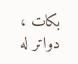بکات ، دواتر لە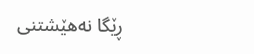ڕێگا نەهێشتنی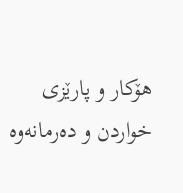هۆکار و پارێزی خواردن و دەرمانەوە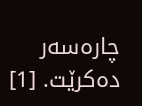چارەسەر دەکرێت. [1]